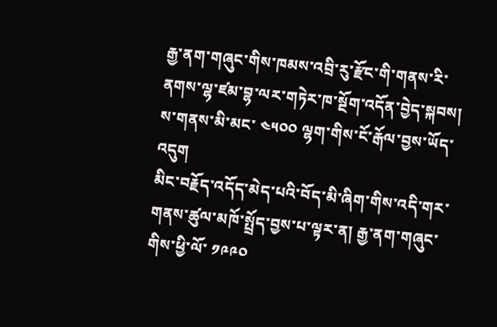རྒྱ་ནག་གཞུང་གིས་ཁམས་འབྲི་རུ་རྫོང་གི་གནས་རི་ནགས་ལྷ་ཛམ་བྷ་ལར་གཏེར་ཁ་སྔོག་འདོན་བྱེད་སྐབས། ས་གནས་མི་མང་ ༤༥༠༠ ལྷག་གིས་ངོ་རྒོལ་བྱས་ཡོད་འདུག
མིང་བརྗོད་འདོད་མེད་པའི་བོད་མི་ཞིག་གིས་འདི་གར་གནས་ཚུལ་མཁོ་སྤྲོད་བྱས་པ་ལྟར་ན། རྒྱ་ནག་གཞུང་གིས་ཕྱི་ལོ་ ༡༩༩༠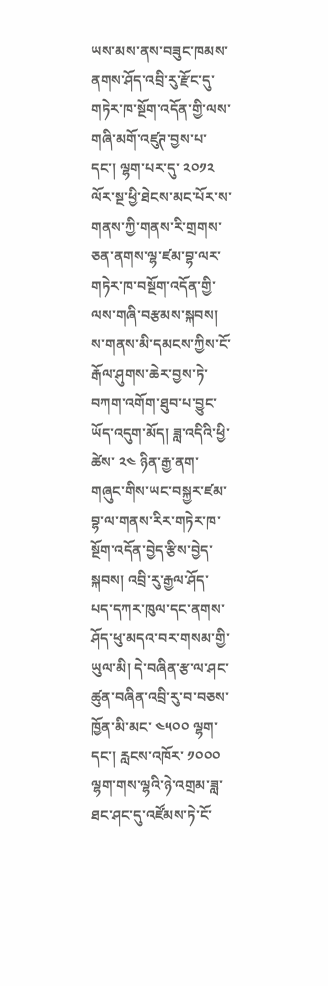ཡས་མས་ནས་བཟུང་ཁམས་ནགས་ཤོད་འབྲི་རུ་རྫོང་དུ་གཏེར་ཁ་སྔོག་འདོན་གྱི་ལས་གཞི་མགོ་འཛུཊ་བྱས་པ་དང་། ལྷག་པར་དུ་ ༢༠༡༢ ལོར་སྔ་ཕྱི་ཐེངས་མང་པོར་ས་གནས་ཀྱི་གནས་རི་གྲགས་ཅན་ནགས་ལྷ་ཛམ་བྷ་ལར་གཏེར་ཁ་བསྔོག་འདོན་གྱི་ལས་གཞི་བརྩམས་སྐབས། ས་གནས་མི་དམངས་ཀྱིས་ངོ་རྒོལ་ཤུགས་ཆེར་བྱས་ཏེ་བཀག་འགོག་ཐུབ་པ་བྱུང་ཡོད་འདུག་མོད། ཟླ་འདིའི་ཕྱི་ཚེས་ ༢༤ ཉིན་རྒྱ་ནག་གཞུང་གིས་ཡང་བསྐྱར་ཛམ་བྷ་ལ་གནས་རིར་གཏེར་ཁ་སྔོག་འདོན་བྱེད་རྩིས་བྱེད་སྐབས། འབྲི་རུ་རྒྱལ་ཤོད་པད་དཀར་ཁུལ་དང་ནགས་ཤོད་ཕུ་མདའ་བར་གསམ་གྱི་ཡུལ་མི། དེ་བཞིན་རྩ་ལ་ཤང་ཚུན་བཞིན་འབྲི་རུ་བ་བཅས་ཁྱོན་མི་མང་ ༤༥༠༠ ལྷག་དང་། རླངས་འཁོར་ ༡༠༠༠ ལྷག་གས་ལྷའི་ཉེ་འགྲམ་ཟླ་ཐང་ཤང་དུ་འཛོམས་ཏེ་ངོ་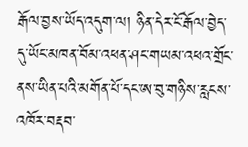རྒོལ་བྱས་ཡོད་འདུག་ལ། ཉིན་དེར་ངོ་རྒོལ་བྱེད་དུ་ཡོང་མཁན་བོམ་འཕན་ཤང་གཡམ་འཕའ་གྲོང་ནས་ཡིན་པའི་མགོན་པོ་དང་ཨ་བུ་གཉིས་རླངས་འཁོར་བརྡབ་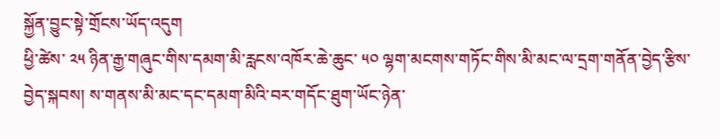སྐྱོན་བྱུང་སྟེ་གྲོངས་ཡོད་འདུག
ཕྱི་ཚེས་ ༢༥ ཉིན་རྒྱ་གཞུང་གིས་དམག་མི་རླངས་འཁོར་ཆེ་ཆུང་ ༥༠ ལྷག་མངགས་གཏོང་གིས་མི་མང་ལ་དྲག་གནོན་བྱེད་རྩིས་བྱེད་སྐབས། ས་གནས་མི་མང་དང་དམག་མིའི་བར་གདོང་ཐུག་ཡོང་ཉེན་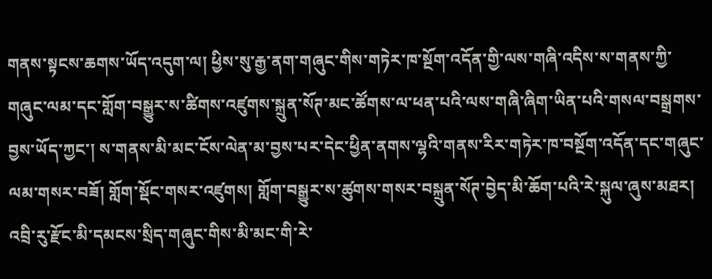གནས་སྟངས་ཆགས་ཡོད་འདུག་ལ། ཕྱིས་སུ་རྒྱ་ནག་གཞུང་གིས་གཏེར་ཁ་སྔོག་འདོན་གྱི་ལས་གཞི་འདིས་ས་གནས་ཀྱི་གཞུང་ལམ་དང་གློག་བསྒྱུར་ས་ཚིགས་འཛུགས་སྐྲུན་སོཊ་མང་ཚོགས་ལ་ཕན་པའི་ལས་གཞི་ཞིག་ཡིན་པའི་གསལ་བསྒྲགས་བྱས་ཡོད་ཀྱང་། ས་གནས་མི་མང་ངོས་ལེན་མ་བྱས་པར་དེང་ཕྱིན་ནགས་ལྷའི་གནས་རིར་གཏེར་ཁ་བསྔོག་འདོན་དང་གཞུང་ལམ་གསར་བཟོ། གློག་སྡོང་གསར་འཛུགས། གློག་བསྒྱུར་ས་ཚུགས་གསར་བསྐྲུན་སོཊ་བྱེད་མི་ཆོག་པའི་རེ་སྐུལ་ཞུས་མཐར། འབྲི་རུ་རྫོང་མི་དམངས་སྲིད་གཞུང་གིས་མི་མང་གི་རེ་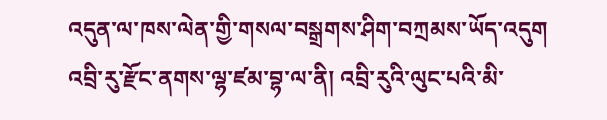འདུན་ལ་ཁས་ལེན་གྱི་གསལ་བསྒྲགས་ཤིག་བཀྲམས་ཡོད་འདུག
འབྲི་རུ་རྫོང་ནགས་ལྷ་ཛམ་བྷ་ལ་ནི། འབྲི་རུའི་ལུང་པའི་མི་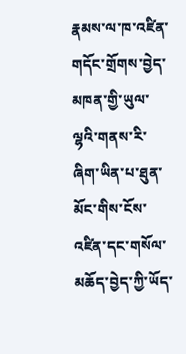རྣམས་ལ་ཁ་འཛིན་གདོང་གྲོགས་བྱེད་མཁན་གྱི་ཡུལ་ལྷའི་གནས་རི་ཞིག་ཡིན་པ་ཐུན་མོང་གིས་ངོས་འཛིན་དང་གསོལ་མཆོད་བྱེད་ཀྱི་ཡོད་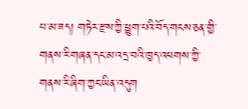པ་མ་ཟད། གཏེར་རྫས་ཀྱི་ཕྱུག་པའི་བོད་གངས་ཅན་གྱི་གནས་རི་གཞན་དང་མ་འདྲ་བའི་ཁྱད་འཕགས་ཀྱི་གནས་རི་ཞིག་ཀྱང་ཡིན་འདུག